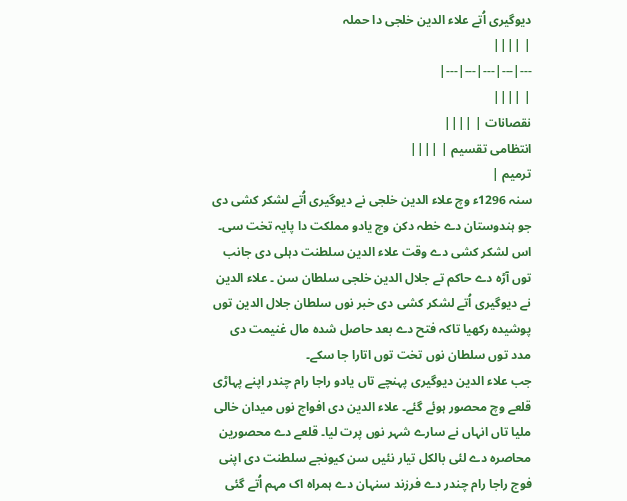دیوگیری اُتے علاء الدین خلجی دا حملہ
| ||||
---|---|---|---|---|
| ||||
نقصانات | ||||
انتظامی تقسیم | ||||
ترمیم |
سنہ 1296ء وچ علاء الدین خلجی نے دیوگیری اُتے لشکر کشی دی جو ہندوستان دے خطہ دکن وچ یادو مملکت دا پایہ تخت سی۔ اس لشکر کشی دے وقت علاء الدین سلطنت دہلی دی جانب توں آڑہ دے حاکم تے جلال الدین خلجی سلطان سن ۔ علاء الدین نے دیوگیری اُتے لشکر کشی دی خبر نوں سلطان جلال الدین توں پوشیدہ رکھیا تاکہ فتح دے بعد حاصل شدہ مال غنیمت دی مدد توں سلطان نوں تخت توں اتارا جا سکے۔
جب علاء الدین دیوگیری پہنچے تاں یادو راجا رام چندر اپنے پہاڑی قلعے وچ محصور ہوئے گئے۔ علاء الدین دی افواج نوں میدان خالی ملیا تاں انہاں نے سارے شہر نوں پرت لیا۔ قلعے دے محصورین محاصرہ دے لئی بالکل تیار نئيں سن کیونجے سلطنت دی اپنی فوج راجا رام چندر دے فرزند سنہان دے ہمراہ اک مہم اُتے گئی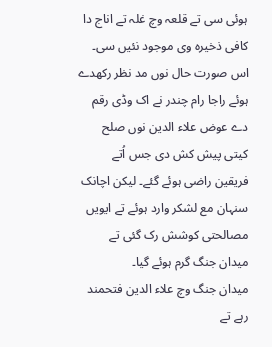ہوئی سی تے قلعہ وچ غلہ تے اناج دا کافی ذخیرہ وی موجود نئيں سی۔ اس صورت حال نوں مد نظر رکھدے ہوئے راجا رام چندر نے اک وڈی رقم دے عوض علاء الدین نوں صلح کيتی پیش کش دی جس اُتے فریقین راضی ہوئے گئے۔ لیکن اچانک سنہان مع لشکر وارد ہوئے تے ایويں مصالحتی کوشش رک گئی تے میدان جنگ گرم ہوئے گیا۔
میدان جنگ وچ علاء الدین فتحمند رہے تے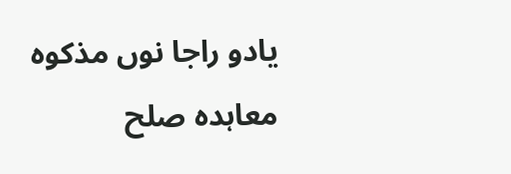یادو راجا نوں مذکوہ معاہدہ صلح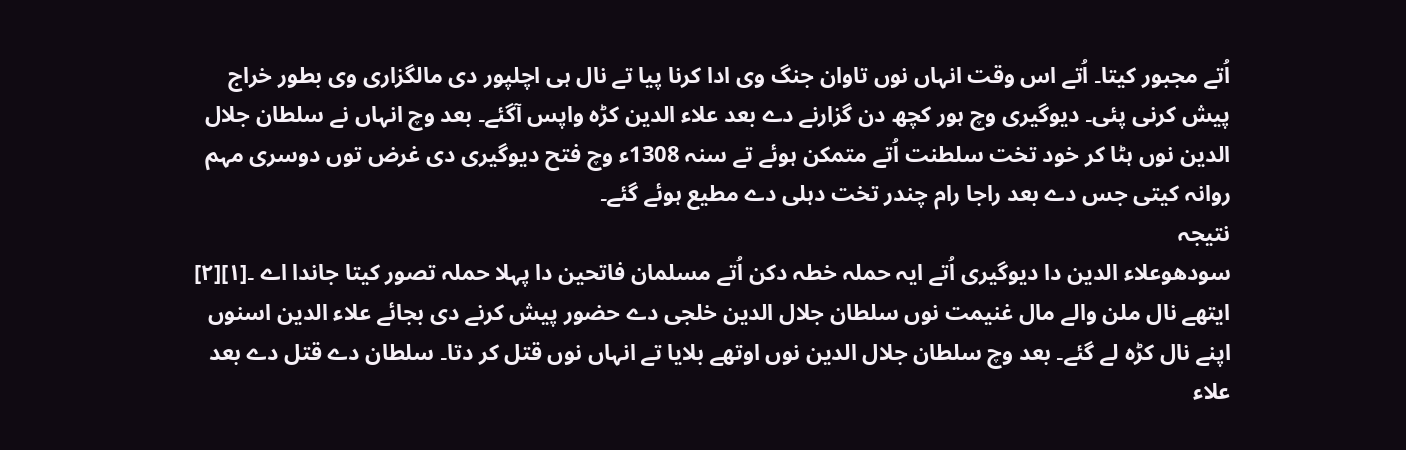اُتے مجبور کیتا۔ اُتے اس وقت انہاں نوں تاوان جنگ وی ادا کرنا پيا تے نال ہی اچلپور دی مالگزاری وی بطور خراج پیش کرنی پئی۔ دیوگیری وچ ہور کچھ دن گزارنے دے بعد علاء الدین کڑہ واپس آگئے۔ بعد وچ انہاں نے سلطان جلال الدین نوں ہٹا کر خود تخت سلطنت اُتے متمکن ہوئے تے سنہ 1308ء وچ فتح دیوگیری دی غرض توں دوسری مہم روانہ کيتی جس دے بعد راجا رام چندر تخت دہلی دے مطیع ہوئے گئے۔
نتیجہ
سودھوعلاء الدین دا دیوگیری اُتے ایہ حملہ خطہ دکن اُتے مسلمان فاتحین دا پہلا حملہ تصور کیتا جاندا اے ۔[۱][۲] ایتھے نال ملن والے مال غنیمت نوں سلطان جلال الدین خلجی دے حضور پیش کرنے دی بجائے علاء الدین اسنوں اپنے نال کڑہ لے گئے۔ بعد وچ سلطان جلال الدین نوں اوتھے بلايا تے انہاں نوں قتل کر دتا۔ سلطان دے قتل دے بعد علاء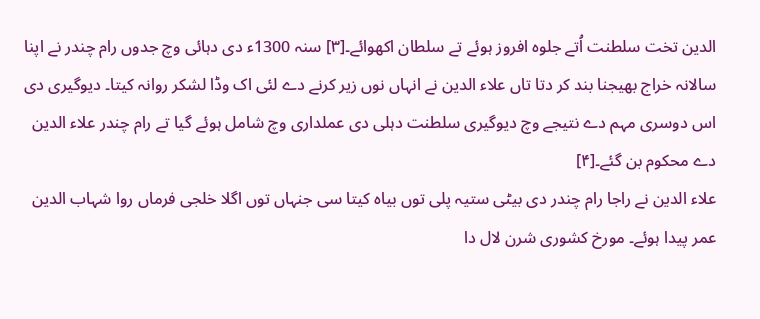الدین تخت سلطنت اُتے جلوہ افروز ہوئے تے سلطان اکھوائے۔[۳] سنہ 1300ء دی دہائی وچ جدوں رام چندر نے اپنا سالانہ خراج بھیجنا بند کر دتا تاں علاء الدین نے انہاں نوں زیر کرنے دے لئی اک وڈا لشکر روانہ کیتا۔ دیوگیری دی اس دوسری مہم دے نتیجے وچ دیوگیری سلطنت دہلی دی عملداری وچ شامل ہوئے گیا تے رام چندر علاء الدین دے محکوم بن گئے۔[۴]
علاء الدین نے راجا رام چندر دی بیٹی ستیہ پلی توں بیاہ کیتا سی جنہاں توں اگلا خلجی فرماں روا شہاب الدین عمر پیدا ہوئے۔ مورخ کشوری شرن لال دا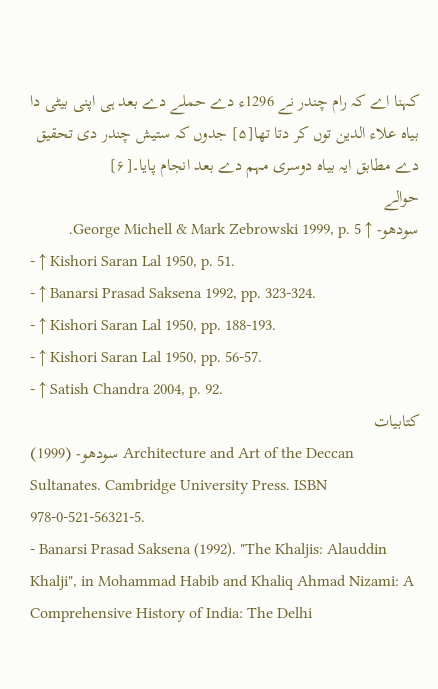کہنا اے کہ رام چندر نے 1296ء دے حملے دے بعد ہی اپنی بیٹی دا بیاہ علاء الدین توں کر دتا تھا[۵] جدوں کہ ستیش چندر دی تحقیق دے مطابق ایہ بیاہ دوسری مہم دے بعد انجام پایا۔[۶]
حوالے
سودھو- ↑ George Michell & Mark Zebrowski 1999, p. 5.
- ↑ Kishori Saran Lal 1950, p. 51.
- ↑ Banarsi Prasad Saksena 1992, pp. 323-324.
- ↑ Kishori Saran Lal 1950, pp. 188-193.
- ↑ Kishori Saran Lal 1950, pp. 56-57.
- ↑ Satish Chandra 2004, p. 92.
کتابیات
سودھو- (1999) Architecture and Art of the Deccan Sultanates. Cambridge University Press. ISBN 978-0-521-56321-5.
- Banarsi Prasad Saksena (1992). "The Khaljis: Alauddin Khalji", in Mohammad Habib and Khaliq Ahmad Nizami: A Comprehensive History of India: The Delhi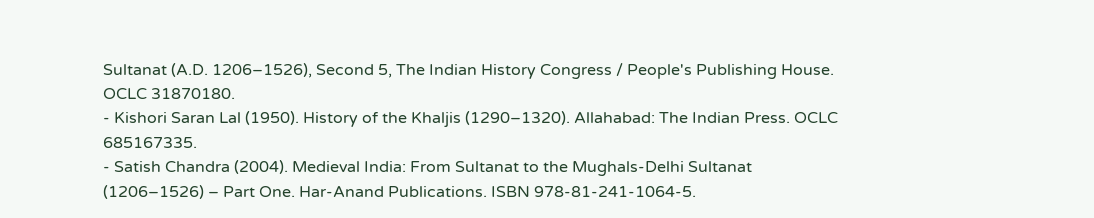Sultanat (A.D. 1206–1526), Second 5, The Indian History Congress / People's Publishing House. OCLC 31870180.
- Kishori Saran Lal (1950). History of the Khaljis (1290–1320). Allahabad: The Indian Press. OCLC 685167335.
- Satish Chandra (2004). Medieval India: From Sultanat to the Mughals-Delhi Sultanat (1206–1526) – Part One. Har-Anand Publications. ISBN 978-81-241-1064-5.